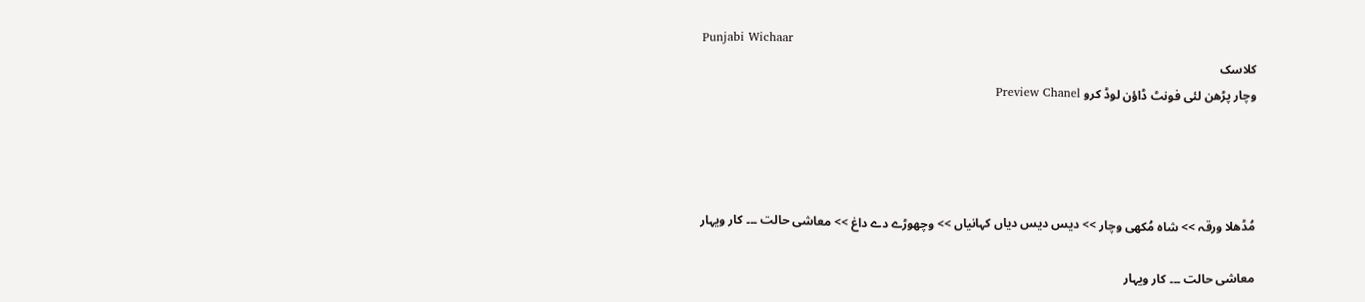Punjabi Wichaar
کلاسک
وچار پڑھن لئی فونٹ ڈاؤن لوڈ کرو Preview Chanel




مُڈھلا ورقہ >> شاہ مُکھی وچار >> دیس دیس دیاں کہانیاں >> وچھوڑے دے داغ >> معاشی حالت ۔۔۔ کار ویہار

معاشی حالت ۔۔۔ کار ویہار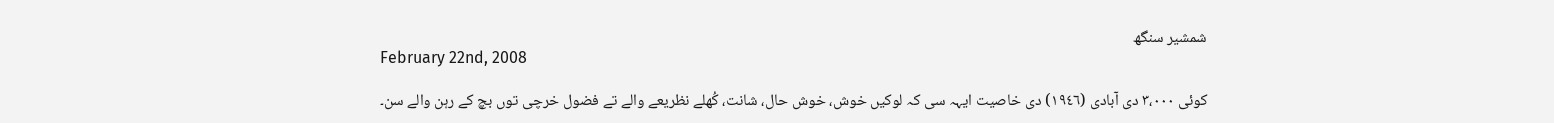شمشیر سنگھ
February 22nd, 2008

کوئی ٣،٠٠٠ دی آبادی (١٩٤٦) دی خاصیت ایہہ سی کہ لوکیں خوش، خوش حال، شانت، کُھلے نظریعے والے تے فضول خرچی توں بچ کے رہن والے سن۔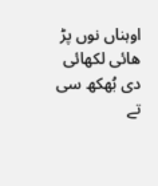اوہناں نوں پڑ ھائی لکھائی دی بُھکھ سی تے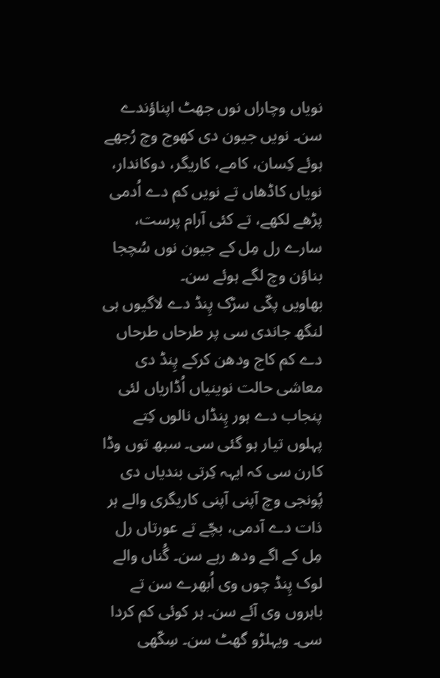نویاں وچاراں نوں جھٹ اپناؤندے سن۔ نویں جیون دی کھوج وچ رُجھے ہوئے کِسان، کامے، کاریگر، دوکاندار، نویاں کاڈھاں تے نویں کم دے اُدمی پڑھے لکھے، تے کئی آرام پرست، سارے رل مِل کے جیون نوں سُچجا بناؤن وچ لگے ہوئے سن۔
بھاویں پکّی سڑک پِنڈ دے لاگیوں ہی لنگھ جاندی سی پر طرحاں طرحاں دے کم کاج ودھن کرکے پِنڈ دی معاشی حالت نوینیاں اُڈاریاں لئی پنجاب دے ہور پِنڈاں نالوں کِتے پہلوں تیار ہو گئی سی۔ سبھ توں وڈا کارن سی کہ ایہہ کِرتی بندیاں دی پُونجی وچ آپنی آپنی کاریگری والے ہر ذات دے آدمی، بچّے تے عورتاں رل مِل کے اگے ودھ رہے سن۔ گُناں والے لوک پِنڈ چوں وی اُبھرے سن تے باہروں وی آئے سن۔ ہر کوئی کم کردا سی۔ ویہلڑو گھٹ سن۔ سِکّھی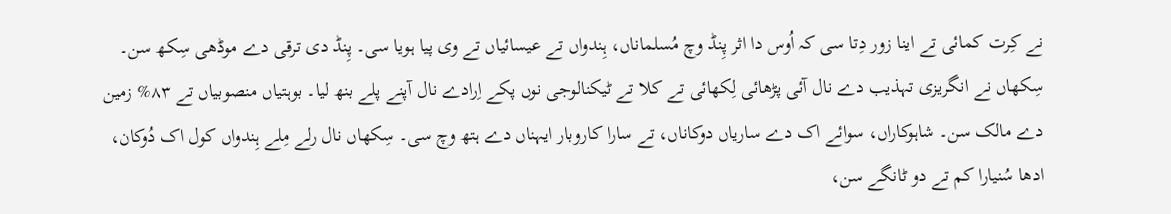نے کِرت کمائی تے اینا زور دِتا سی کہ اُوس دا اثر پِنڈ وچ مُسلماناں، ہِندواں تے عیسائیاں تے وی پیا ہویا سی۔ پِنڈ دی ترقی دے موڈھی سِکھ سن۔ سِکھاں نے انگریزی تہذیب دے نال آئی پڑھائی لِکھائی تے کلا تے ٹیکنالوجی نوں پکے اِرادے نال آپنے پلے بنھ لیا۔ بوہتیاں منصوبیاں تے ٨٣% زمین دے مالک سن۔ شاہوکاراں، سوائے اک دے ساریاں دوکاناں، تے سارا کاروبار ایہناں دے ہتھ وچ سی۔ سِکھاں نال رلے مِلے ہِندواں کول اک دُوکان، ادھا سُنیارا کم تے دو ٹانگے سن،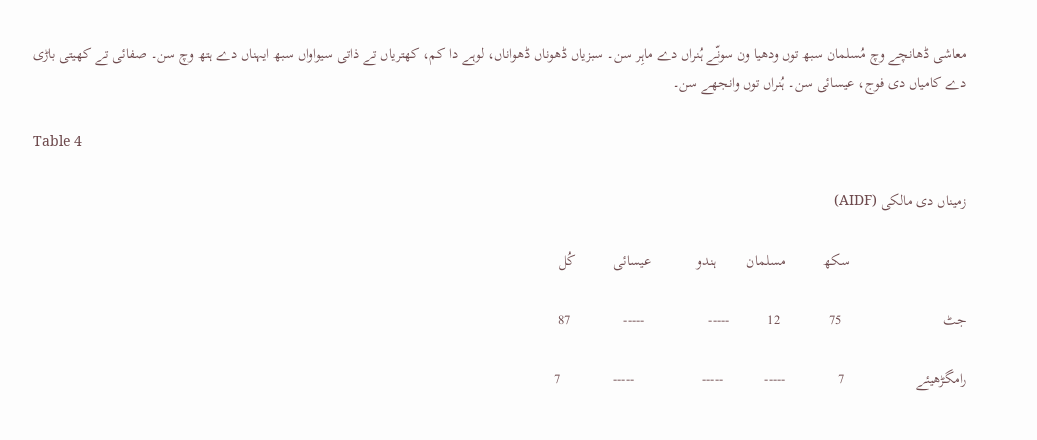معاشی ڈھانچے وچ مُسلمان سبھ توں ودھیا ون سونّے ہُنراں دے ماہِر سن۔ سبزیاں ڈھوناں ڈھواناں، لوہے دا کم، کھتریاں تے ذاتی سیواواں سبھ ایہناں دے ہتھ وچ سن۔ صفائی تے کھیتی باڑی دے کامیاں دی فوج، عیسائی سن۔ ہُنراں توں وانجھے سن۔

Table 4

زمیناں دی مالکی (AIDF)

                               سکھ          مسلمان        ہندو            عیسائی          کُل

جٹ                           75             12          -----                 -----              87

رامگڑھیئے                   7              -----           -----                  -----              7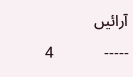آرائیں                         -----             4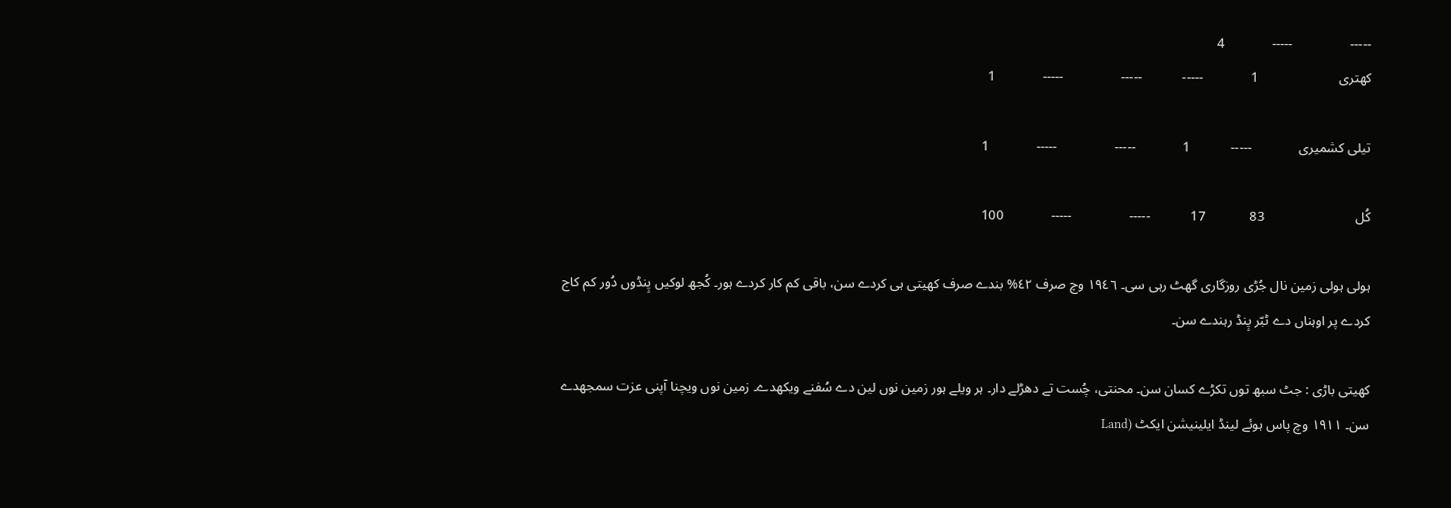-----                 -----              4
کھتری                        1              -----            -----                 -----              1

تیلی کشمیری              -----            1              -----                 -----              1

کُل                           83             17            -----                 -----              100

ہولی ہولی زمین نال جُڑی روزگاری گھٹ رہی سی۔ ١٩٤٦ وچ صرف ٤٢% بندے صرف کھیتی ہی کردے سن، باقی کم کار کردے ہور۔ کُجھ لوکیں پِنڈوں دُور کم کاج کردے پر اوہناں دے ٹبّر پِنڈ رہندے سن۔

کھیتی باڑی : جٹ سبھ توں تکڑے کسان سن۔ محنتی، چُست تے دھڑلے دار۔ ہر ویلے ہور زمین نوں لین دے سُفنے ویکھدے۔ زمین نوں ویچنا آپنی عزت سمجھدے سن۔ ١٩١١ وچ پاس ہوئے لینڈ ایلینیشن ایکٹ (Land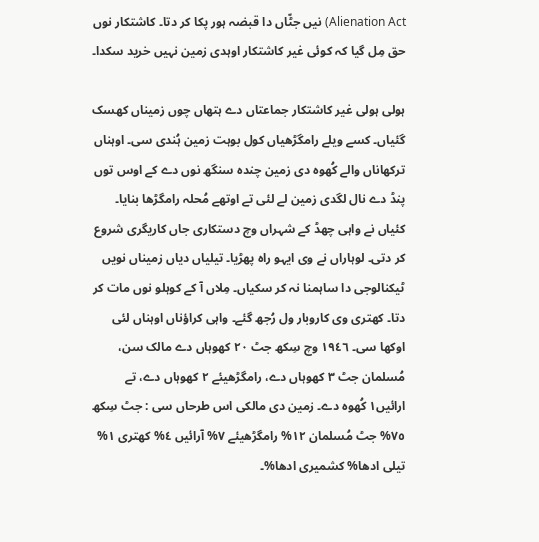Alienation Act) نیں جٹّاں دا قبضہ ہور پکا کر دتا۔ کاشتکار نوں حق مِل گیا کہ کوئی غیر کاشتکار اوہدی زمین نہیں خرید سکدا۔

ہولی ہولی غیر کاشتکار جماعتاں دے ہتھاں چوں زمیناں کھسک گئیاں۔ کسے ویلے رامگڑھیاں کول بوہت زمین ہُندی سی۔ اوہناں ترکھاناں والے کُھوہ دی زمین چندہ سنگھ نوں دے کے اوس توں پنڈ دے نال لگدی زمین لے لئی تے اوتھے مُحلہ رامگڑھا بنایا۔ کئیاں نے واہی چھڈ کے شہراں وچ دستکاری جاں کاریگری شروع کر دتی۔ لوہاراں نے وی ایہو راہ پھڑیا۔ تیلیاں دیاں زمیناں نویں ٹیکنالوجی دا ساہمنا نہ کر سکیاں۔ مِلاں آ کے کوہلو نوں مات کر دتا۔ کھتری وی کاروبار ول رُجھ گئے۔ واہی کراؤناں اوہناں لئی اوکھا سی۔ ١٩٤٦ وچ سِکھ جٹ ٢٠ کھوہاں دے مالک سن، مُسلمان جٹ ٣ کھوہاں دے، رامگڑھیئے ٢ کھوہاں دے، تے ارائیں١ کُھوہ دے۔ زمین دی مالکی اس طرحاں سی : جٹ سِکھ ٧٥% جٹ مُسلمان ١٢% رامگڑھیئے ٧% آرائیں ٤% کھتری ١% تیلی ادھا% کشمیری ادھا%۔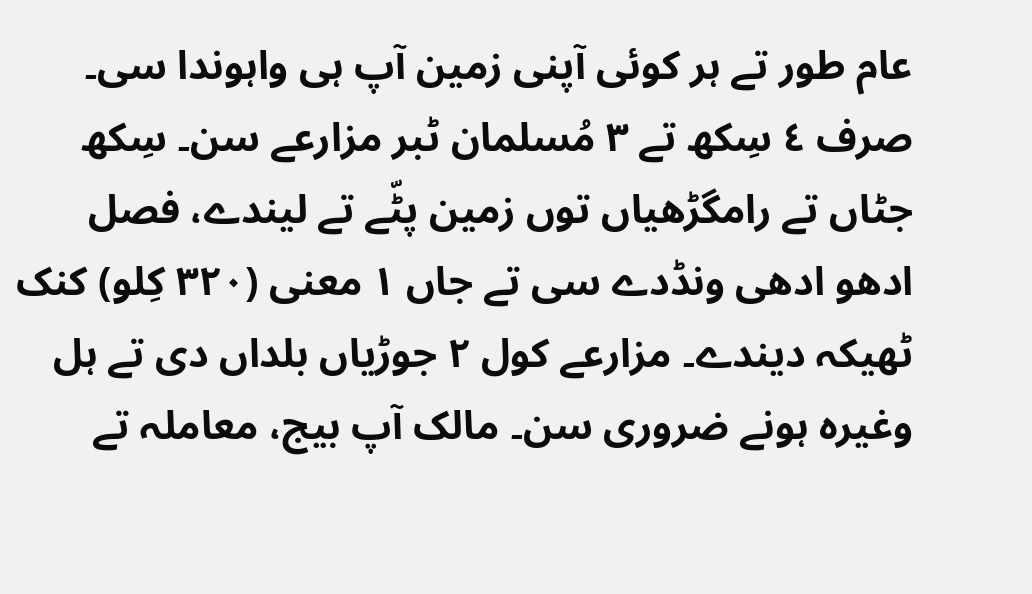عام طور تے ہر کوئی آپنی زمین آپ ہی واہوندا سی۔ صرف ٤ سِکھ تے ٣ مُسلمان ٹبر مزارعے سن۔ سِکھ جٹاں تے رامگڑھیاں توں زمین پٹّے تے لیندے، فصل ادھو ادھی ونڈدے سی تے جاں ١ معنی (٣٢٠ کِلو) کنک ٹھیکہ دیندے۔ مزارعے کول ٢ جوڑیاں بلداں دی تے ہل وغیرہ ہونے ضروری سن۔ مالک آپ بیج، معاملہ تے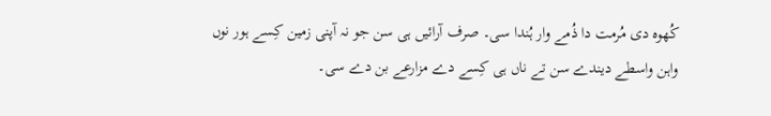کُھوہ دی مُرمت دا ذُمے وار ہُندا سی۔ صرف آرائیں ہی سن جو نہ آپنی زمین کِسے ہور نوں واہن واسطے دیندے سن تے ناں ہی کِسے دے مزارعے بن دے سی۔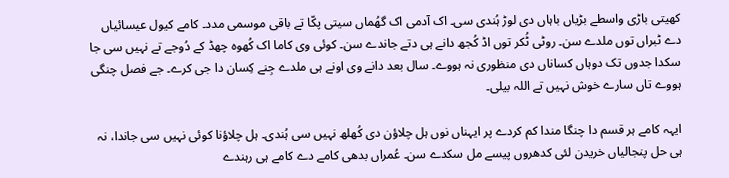کھیتی باڑی واسطے بڑیاں باہاں دی لوڑ ہُندی سی۔ اک آدمی اک گھُماں سیتی پکّا تے باقی موسمی مدد۔ کامے کیول عیسائیاں دے ٹبراں توں ملدے سن۔ روٹی ٹُکر توں اڈ کُجھ دانے ہی دتے جاندے سن۔ کوئی وی کاما اک کُھوہ چھڈ کے دُوجے تے نہیں سی جا سکدا جدوں تک دوہاں کساناں دی منظوری نہ ہووے۔ سال بعد دانے وی اونے ہی ملدے جِنے کِسان دا جی کرے۔ جے فصل چنگی ہووے تاں سارے خوش نہیں تے اللہ بیلی۔

ایہہ کامے ہر قسم دا چنگا مندا کم کردے پر ایہناں نوں ہل چلاؤن دی کُھلھ نہیں سی ہُندی۔ ہل چلاؤنا کوئی نہیں سی جاندا، نہ ہی حل پنجالیاں خریدن لئی کدھروں پیسے مل سکدے سن۔ عُمراں بدھی کامے دے کامے ہی رہندے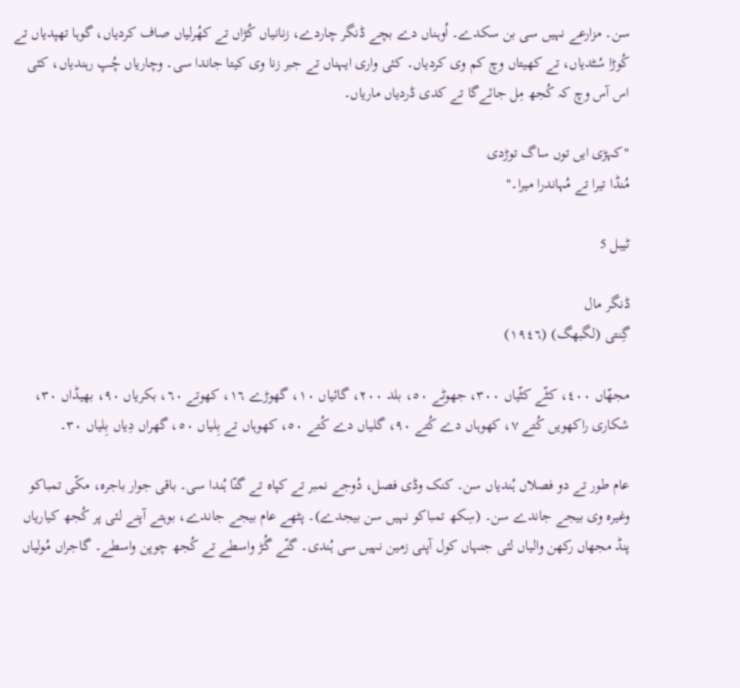سن۔ مزارعے نہیں سی بن سکدے۔ اُوہناں دے بچے ڈنگر چاردے، زنانیاں کُڑاں تے کھُرلیاں صاف کردیاں، گوہا تھپدیاں تے کُوڑا سُٹدیاں، تے کھیتاں وچ کم وی کردیاں۔ کئی واری ایہناں تے جبر زنا وی کیتا جاندا سی۔ وچاریاں چُپ رہندیاں، کئی اس آس وچ کہ کُجھ مِل جائےگا تے کدی ڈردیاں ماریاں۔

"کہڑی ایں توں ساگ توڑدی
مُنڈا تیرا تے مُہاندرا میرا۔"

ٹیبل 5

ڈنگر مال
گِنتی (لگبھگ) (١٩٤٦)

مجھّاں ٤٠٠، کٹّے کٹّیاں ٣٠٠، جھوٹے ٥٠، بلد ٢٠٠، گائیاں ١٠، گھوڑے ١٦، کھوتے ٦٠، بکریاں ٩٠، بھیڈاں ٣٠، شکاری راکھویں کُتے ٧، کھوہاں دے کُتے ٩٠، گلیاں دے کُتے ٥٠، کھوہاں تے بِلیاں ٥٠، گھراں دِیاں بِلیاں ٣٠۔

عام طور تے دو فصلاں ہُندیاں سن۔ کنک وڈی فصل، دُوجے نمبر تے کپاہ تے گنّا ہُندا سی۔ باقی جوار باجرہ، مکّی تمباکو وغیرہ وی بیجے جاندے سن۔ (سِکھ تمباکو نہیں سن بیجدے)۔ پٹھے عام بیجے جاندے، بوہتے آپنے لئی پر کُجھ کیاریاں پنڈ مجھاں رکھن والیاں لئی جنہاں کول آپنی زمین نہیں سی ہُندی۔ گنّے گُڑ واسطے تے کُجھ چوپن واسطے۔ گاجراں مُولیاں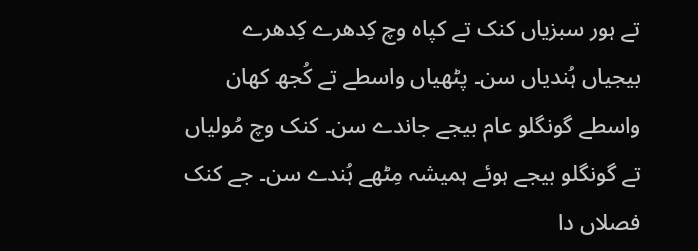تے ہور سبزیاں کنک تے کپاہ وچ کِدھرے کِدھرے بیجیاں ہُندیاں سن۔ پٹھیاں واسطے تے کُجھ کھان واسطے گونگلو عام بیجے جاندے سن۔ کنک وچ مُولیاں تے گونگلو بیجے ہوئے ہمیشہ مِٹھے ہُندے سن۔ جے کنک فصلاں دا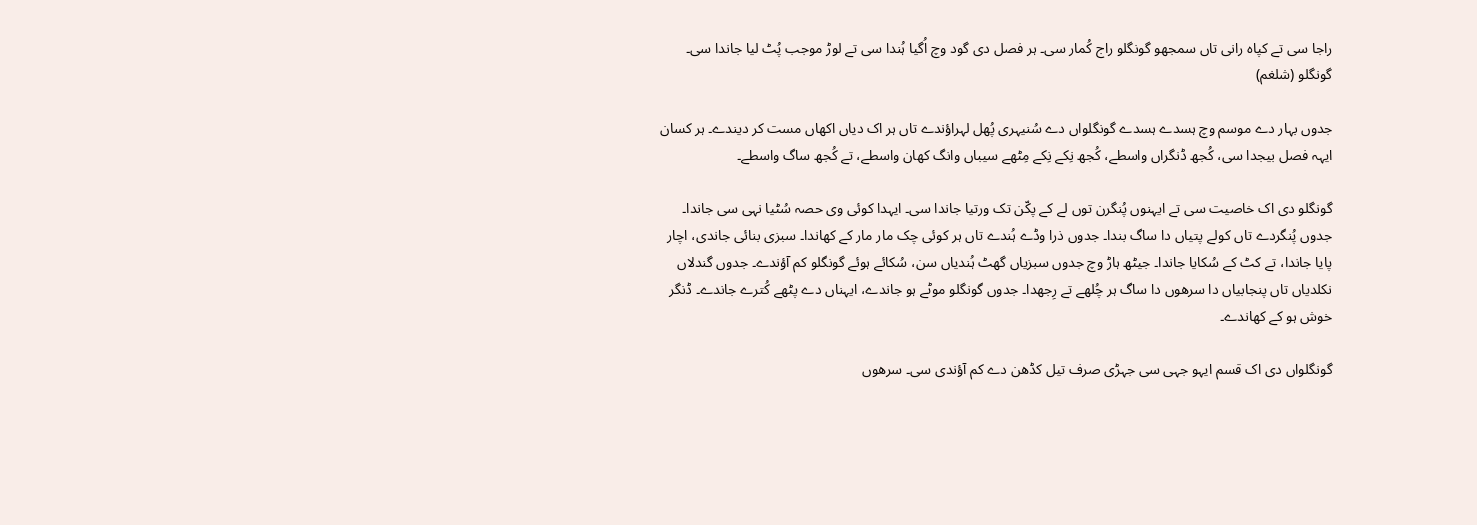راجا سی تے کپاہ رانی تاں سمجھو گونگلو راج کُمار سی۔ ہر فصل دی گود وچ اُگیا ہُندا سی تے لوڑ موجب پُٹ لیا جاندا سی۔
گونگلو (شلغم)

جدوں بہار دے موسم وچ ہسدے ہسدے گونگلواں دے سُنیہری پُھل لہراؤندے تاں ہر اک دیاں اکھاں مست کر دیندے۔ ہر کسان ایہہ فصل بیجدا سی، کُجھ ڈنگراں واسطے، کُجھ نِکے نِکے مِٹھے سیباں وانگ کھان واسطے، تے کُجھ ساگ واسطے۔

گونگلو دی اک خاصیت سی تے ایہنوں پُنگرن توں لے کے پکّن تک ورتیا جاندا سی۔ ایہدا کوئی وی حصہ سُٹیا نہی سی جاندا۔ جدوں پُنگردے تاں کولے پتیاں دا ساگ بندا۔ جدوں ذرا وڈے ہُندے تاں ہر کوئی چک مار مار کے کھاندا۔ سبزی بنائی جاندی، اچار پایا جاندا، تے کٹ کے سُکایا جاندا۔ جیٹھ ہاڑ وچ جدوں سبزیاں گھٹ ہُندیاں سن، سُکائے ہوئے گونگلو کم آؤندے۔ جدوں گندلاں نکلدیاں تاں پنجابیاں دا سرھوں دا ساگ ہر چُلھے تے رِجھدا۔ جدوں گونگلو موٹے ہو جاندے، ایہناں دے پٹھے کُترے جاندے۔ ڈنگر خوش ہو کے کھاندے۔

گونگلواں دی اک قسم ایہو جہی سی جہڑی صرف تیل کڈھن دے کم آؤندی سی۔ سرھوں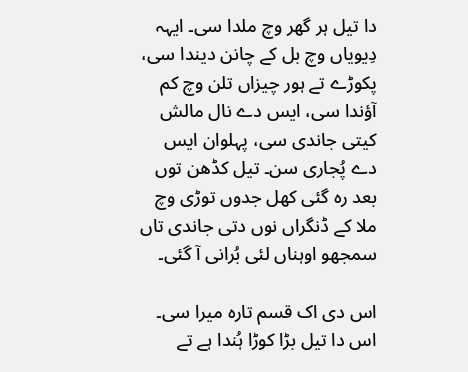دا تیل ہر گھر وچ ملدا سی۔ ایہہ دِیویاں وچ بل کے چانن دیندا سی، پکوڑے تے ہور چیزاں تلن وچ کم آؤندا سی، ایس دے نال مالش کیتی جاندی سی، پہلوان ایس دے پُجاری سن۔ تیل کڈھن توں بعد رہ گئی کھل جدوں توڑی وچ ملا کے ڈنگراں نوں دتی جاندی تاں سمجھو اوہناں لئی بُرانی آ گئی۔

اس دی اک قسم تارہ میرا سی۔ اس دا تیل بڑا کوڑا ہُندا ہے تے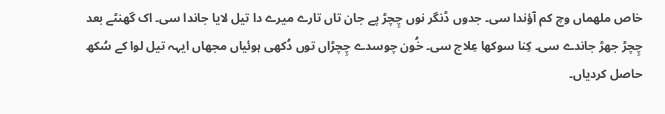خاص ملھماں وچ کم آؤندا سی۔ جدوں ڈنگر نوں چِچڑ پے جان تاں تارے میرے دا تیل لایا جاندا سی۔ اک گھنٹے بعد چِچڑ جھڑ جاندے سی۔ کِنا سوکھا عِلاج سی۔ خُون چوسدے چِچڑاں توں دُکھی ہوئیاں مجھاں ایہہ تیل لوا کے سُکھ حاصل کردیاں۔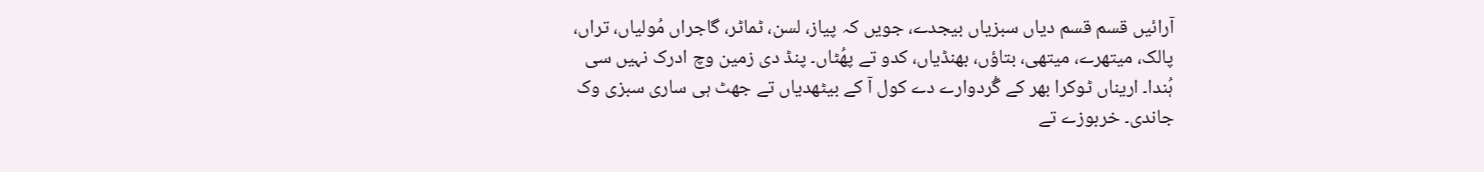آرائیں قسم قسم دیاں سبزیاں بیجدے، جویں کہ پیاز، لسن، ٹماٹر، گاجراں مُولیاں، تراں، پالک، میتھرے، میتھی، بتاؤں، بھنڈیاں، کدو تے پھُٹاں۔ پنڈ دی زمین وچ ادرک نہیں سی ہُندا۔ اریناں ٹوکرا بھر کے گُردوارے دے کول آ کے بیٹھدیاں تے جھٹ ہی ساری سبزی وک جاندی۔ خربوزے تے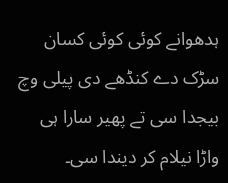ہدھوانے کوئی کوئی کسان سڑک دے کنڈھے دی پیلی وچ بیجدا سی تے پھیر سارا ہی واڑا نیلام کر دیندا سی۔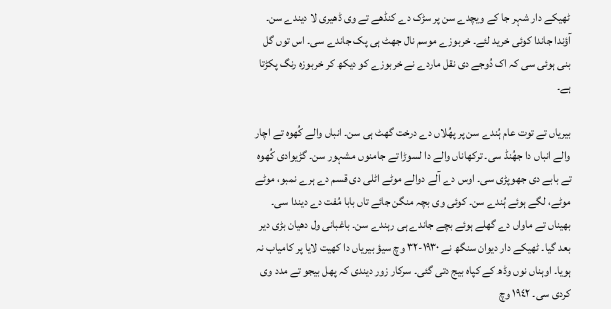ٹھیکے دار شہر جا کے ویچدے سن پر سڑک دے کنڈھے تے وی ڈھیری لا دیندے سن۔ آؤندا جاندا کوئی خرید لئے۔ خربوزے موسم نال جھٹ ہی پک جاندے سی۔ اس توں گل بنی ہوئی سی کہ اک دُوجے دی نقل ماردے نے خربوزے کو دیکھ کر خربوزہ رنگ پکڑتا ہے۔

بیریاں تے توت عام ہُندے سن پر پھُلاں دے درخت گھٹ ہی سن۔ انباں والے کُھوہ تے اچار والے انباں دا جھُنڈ سی۔ ترکھاناں والے دا لسوڑا تے جامنوں مشہور سن۔ گڑیوادی کُھوہ تے بابے دی جھوپڑی سی۔ اوس دے آلے دوالے موٹے اٹلی دی قسم دے ہرے نمبو، موٹے موٹے، لگے ہوئے ہُندے سن۔ کوئی وی بچہ منگن جائے تاں بابا مُفت دے دیندا سی۔ بھیناں تے ماواں دے گھلے ہوئے بچے جاندے ہی رہندے سن۔ باغبانی ول دھیان بڑی دیر بعد گیا۔ ٹھیکے دار دیوان سنگھ نے ١٩٣٠-٣٢ وچ سیؤ بیریاں دا کھیت لایا پر کامیاب نہ ہویا۔ اوہناں نوں وڈھ کے کپاہ بیج دتی گئی۔ سرکار زور دیندی کہ پھل بیجو تے مدد وی کردی سی۔ ١٩٤٢ وچ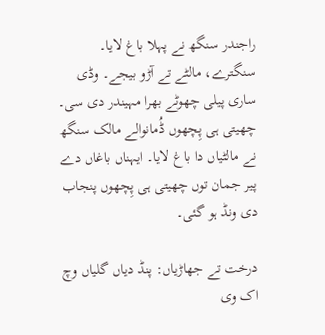راجندر سنگھ نے پہلا باغ لایا۔ سنگترے، مالٹے تے آڑو بیجے۔ وڈی ساری پیلی چھوٹے بھرا مہیندر دی سی۔ چھیتی ہی پِچھوں ڈُمانوالے مالک سنگھ نے مالٹیاں دا باغ لایا۔ ایہناں باغاں دے پیر جمان توں چھیتی ہی پِچھوں پنجاب دی ونڈ ہو گئی۔

درخت تے جھاڑیاں: پنڈ دیاں گلیاں وچ اک وی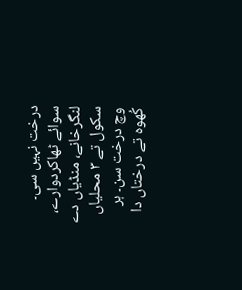درخت نہیں سی۔ سوائے ٹھاکردوارے، لنگرخانے، منڈیاں دے سکول تے ٣ محلیاں وچ درخت سن۔ ہر کُھوہ تے درختاں دا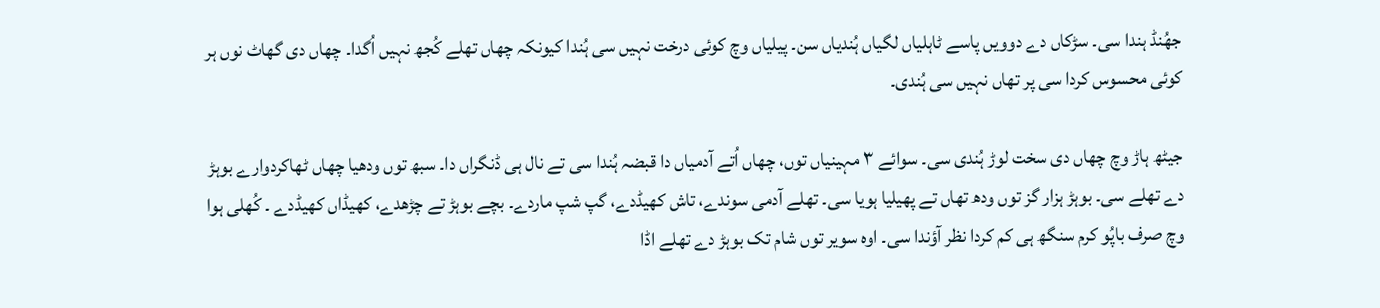جھُنڈ ہندا سی۔ سڑکاں دے دوویں پاسے ٹاہلیاں لگیاں ہُندیاں سن۔ پیلیاں وچ کوئی درخت نہیں سی ہُندا کیونکہ چھاں تھلے کُجھ نہیں اُگدا۔ چھاں دی گھاٹ نوں ہر کوئی محسوس کردا سی پر تھاں نہیں سی ہُندی۔

جیٹھ ہاڑ وچ چھاں دی سخت لوڑ ہُندی سی۔ سوائے ٣ مہینیاں توں، چھاں اُتے آدمیاں دا قبضہ ہُندا سی تے نال ہی ڈنگراں دا۔ سبھ توں ودھیا چھاں ٹھاکردوارے بوہڑ دے تھلے سی۔ بوہڑ ہزار گز توں ودھ تھاں تے پھیلیا ہویا سی۔ تھلے آدمی سوندے، تاش کھیڈدے، گپ شپ ماردے۔ بچے بوہڑ تے چڑھدے، کھیڈاں کھیڈدے ۔ کُھلی ہوا وچ صرف باپُو کرم سنگھ ہی کم کردا نظر آؤندا سی۔ اوہ سویر توں شام تک بوہڑ دے تھلے اڈا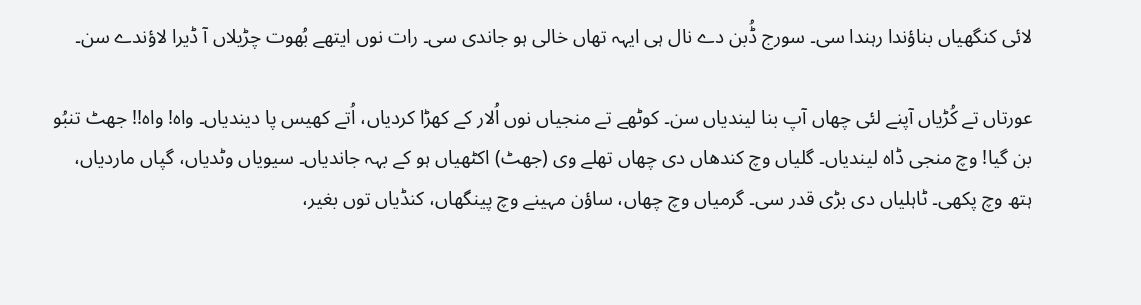لائی کنگھیاں بناؤندا رہندا سی۔ سورج ڈُبن دے نال ہی ایہہ تھاں خالی ہو جاندی سی۔ رات نوں ایتھے بُھوت چڑیلاں آ ڈیرا لاؤندے سن۔

عورتاں تے کُڑیاں آپنے لئی چھاں آپ بنا لیندیاں سن۔ کوٹھے تے منجیاں نوں اُلار کے کھڑا کردیاں، اُتے کھیس پا دیندیاں۔ واہ! واہ!! جھٹ تنبُو بن گیا! وچ منجی ڈاہ لیندیاں۔ گلیاں وچ کندھاں دی چھاں تھلے وی (جھٹ) اکٹھیاں ہو کے بہہ جاندیاں۔ سیویاں وٹدیاں، گپاں ماردیاں، ہتھ وچ پکھی۔ ٹاہلیاں دی بڑی قدر سی۔ گرمیاں وچ چھاں، ساؤن مہینے وچ پینگھاں، کنڈیاں توں بغیر،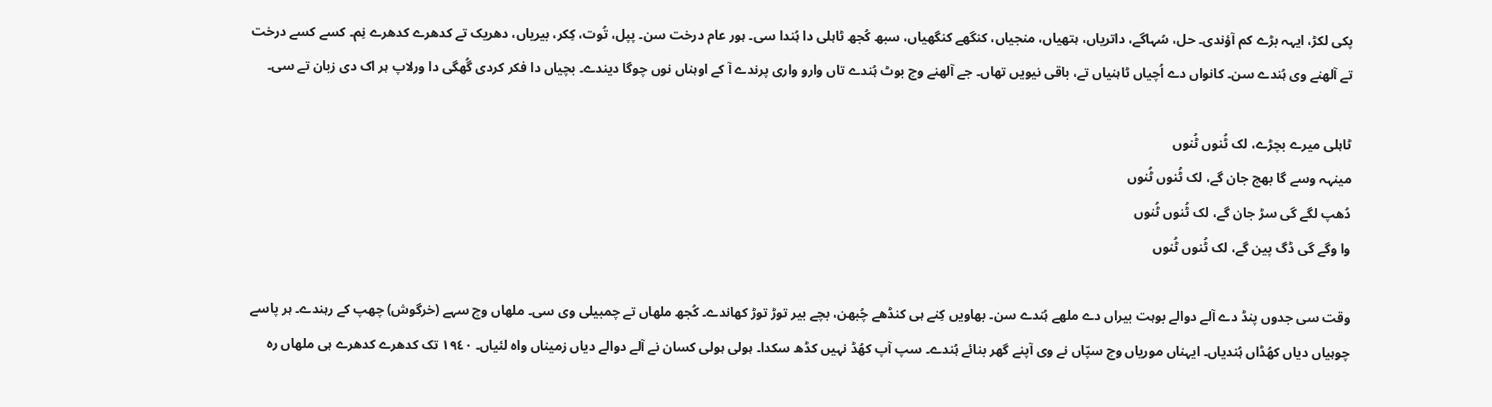پکی لکڑ، ایہہ بڑے کم آؤندی۔ حل، سُہاگے، داتریاں، ہتھیاں، منجیاں، کنگھے کنگھیاں، سبھ کُجھ ٹاہلی دا ہُندا سی۔ ہور عام درخت سن۔ پپل، تُوت، کِکر، بیریاں، دھریک تے کدھرے کدھرے نِم۔ کسے کسے درخت تے آلھنے وی ہُندے سن۔ کانواں دے اُچیاں ٹاہنیاں تے، باقی نیویں تھاں۔ جے آلھنے وچ بوٹ ہُندے تاں وارو واری پرندے آ کے اوہناں نوں چوگا دیندے۔ بچیاں دا فکر کردی گُھگی دا ورلاپ ہر اک دی زبان تے سی۔

ٹاہلی میرے بچڑے، لک ٹُنوں ٹُنوں
مینہہ وسے گا بھج جان گے، لک ٹُنوں ٹُنوں
دُھپ لگے گی سڑ جان گے، لک ٹُنوں ٹُنوں
وا وگے گی ڈگ پین گے، لک ٹُنوں ٹُنوں

وقت سی جدوں پنڈ دے آلے دوالے بوہت بیراں دے ملھے ہُندے سن۔ بھاویں کِنے ہی کنڈھے چُبھن، بچے بیر توڑ توڑ کھاندے۔ کُجھ ملھاں تے چمبیلی وی سی۔ ملھاں وچ سہے (خرگوش) چھپ کے رہندے۔ ہر پاسے چوہیاں دیاں کھُڈاں ہُندیاں۔ ایہناں موریاں وچ سپّاں نے وی آپنے گھر بنائے ہُندے۔ سپ آپ کھُڈ نہیں کڈھ سکدا۔ ہولی ہولی کسان نے آلے دوالے دیاں زمیناں واہ لئیاں۔ ١٩٤٠ تک کدھرے کدھرے ہی ملھاں رہ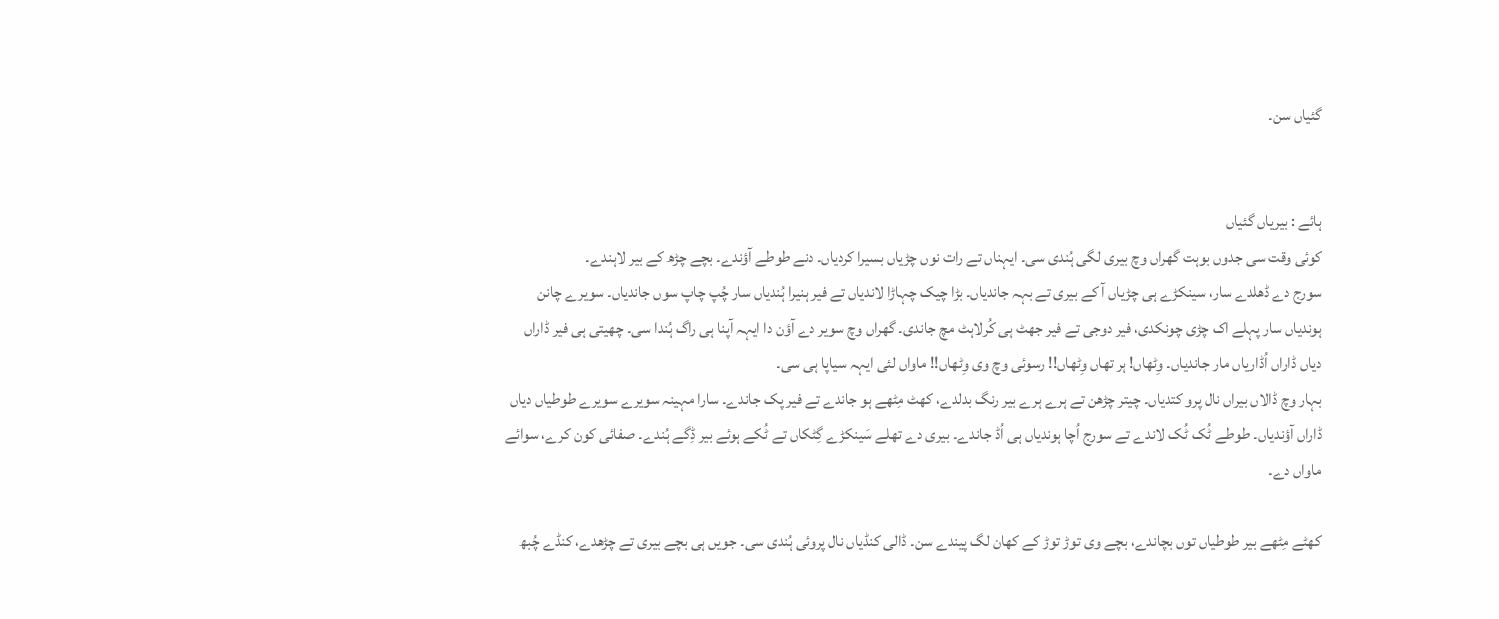گئیاں سن۔


ہائے : بیریاں گئیاں
کوئی وقت سی جدوں بوہت گھراں وچ بیری لگی ہُندی سی۔ ایہناں تے رات نوں چڑیاں بسیرا کردیاں۔ دنے طوطے آؤندے۔ بچے چڑھ کے بیر لاہندے۔
سورج دے ڈھلدے سار، سینکڑے ہی چڑیاں آ کے بیری تے بہہ جاندیاں۔ بڑا چیک چہاڑا لاندیاں تے فیر ہنیرا ہُندیاں سار چُپ چاپ سوں جاندیاں۔ سویرے چانن ہوندیاں سار پہلے اک چڑی چونکدی، فیر دوجی تے فیر جھٹ ہی کُرلاہٹ مچ جاندی۔ گھراں وچ سویر دے آؤن دا ایہہ آپنا ہی راگ ہُندا سی۔ چھیتی ہی فیر ڈاراں دیاں ڈاراں اُڈاریاں مار جاندیاں۔ وِٹھاں! ہر تھاں وِٹھاں!! رسوئی وچ وی وِٹھاں!! ماواں لئی ایہہ سیاپا ہی سی۔
بہار وچ ڈالاں بیراں نال پرو کتدیاں۔ چیتر چڑھن تے ہرے ہرے بیر رنگ بدلدے، کھٹ مِٹھے ہو جاندے تے فیر پک جاندے۔ سارا مہینہ سویرے سویرے طوطیاں دیاں ڈاراں آؤندیاں۔ طوطے ٹُک ٹُک لاندے تے سورج اُچا ہوندیاں ہی اُڈ جاندے۔ بیری دے تھلے سَینکڑے گِٹکاں تے ٹُکے ہوئے بیر ڈِگے ہُندے۔ صفائی کون کرے، سوائے ماواں دے۔

کھٹے مِٹھے بیر طوطیاں توں بچاندے، بچے وی توڑ توڑ کے کھان لگ پیندے سن۔ ڈالی کنڈیاں نال پروئی ہُندی سی۔ جویں ہی بچے بیری تے چڑھدے، کنڈے چُبھ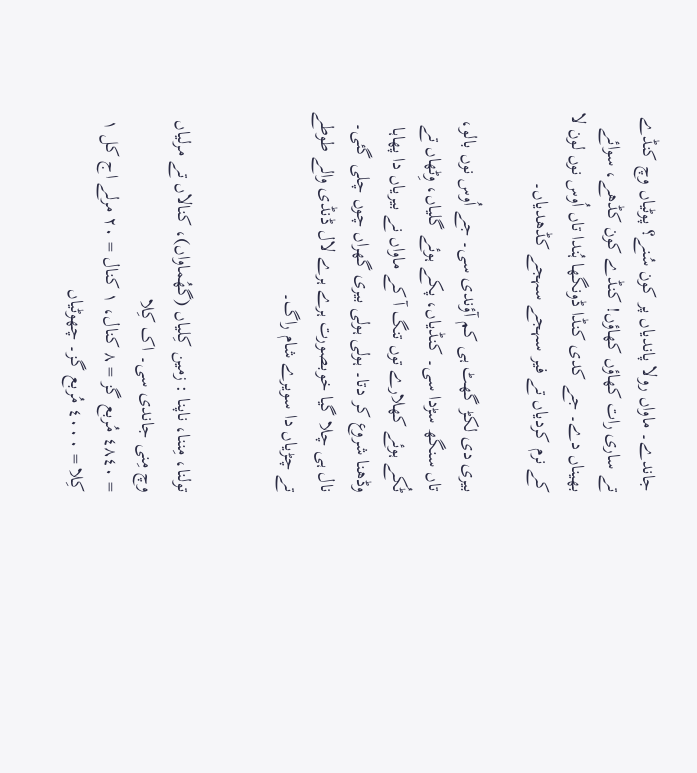جاندے۔ ماواں رولا پاندیاں پر کون سُنے؟ پوٹیاں وچ کنڈے تے ساری رات کھاؤں کھاؤں! کنڈے کون کڈھے، سوائے بھیناں دے۔ جے کدی کنڈا ڈونگھا ہُندا تاں اُوس نوں لون لا کے نرم کردیاں تے فیر سہجے سہجے کڈھدیاں۔

بیری دی لکڑ گھٹ ہی کم آؤندی سی۔ جے اُوس نوں بالو، تاں سنگھ سڑدا سی۔ کنڈیاں، پکے ہوئے گلیاں، وِٹھاں تے ٹُکے ہوئے کھلارے توں تنگ آ کے ماواں نے بیریاں دا پھاہا وڈھنا شروع کر دتا۔ ہولی ہولی بیری گھراں چوں چلی گئی۔ نال ہی چلا گیا خوبصورت ہرے ہرے لال ڈنڈی والے طوطے تے چڑیاں دا سویرے شام راگ۔


تولنا، مِننا، ناپنا : زمین کِلیاں (گھُماواں)، کنالاں تے مرلیاں وچ مِنی جاندی سی۔ اک کِلا
= ٤٨٤٠ مُربع گز = ٨ کنال، ١ کنال = ٢٠ مرلے اج کل ١ کِلا = ٤٠٠٠ مُربع گز۔ چھوٹیاں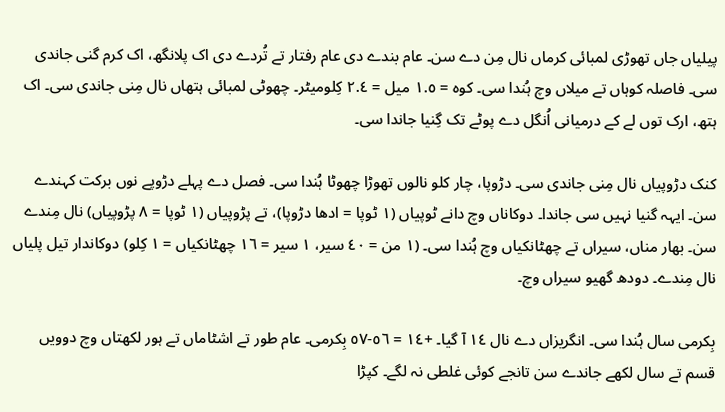پیلیاں جاں تھوڑی لمبائی کرماں نال مِن دے سن۔ عام بندے دی عام رفتار تے تُردے دی اک پلانگھ، اک کرم گنی جاندی سی۔ فاصلہ کوہاں تے میلاں وچ ہُندا سی۔ کوہ = ١.٥ میل = ٢.٤ کِلومیٹر۔ چھوٹی لمبائی ہتھاں نال مِنی جاندی سی۔ اک ہتھ، ارک توں لے کے درمیانی اُنگل دے پوٹے تک گِنیا جاندا سی۔

کنک دڑوپیاں نال مِنی جاندی سی۔ دڑوپا، چار کلو نالوں تھوڑا چھوٹا ہُندا سی۔ فصل دے پہلے دڑوپے نوں برکت کہندے سن۔ ایہہ گنیا نہیں سی جاندا۔ دوکاناں وچ دانے ٹوپیاں (١ ٹوپا = ادھا دڑوپا)، تے پڑوپیاں (١ ٹوپا = ٨ پڑوپیاں) نال مِندے سن۔ بھار مناں، سیراں تے چھٹانکیاں وچ ہُندا سی۔ (١ من = ٤٠ سیر، ١ سیر = ١٦ چھٹانکیاں = ١ کِلو) دوکاندار تیل پلیاں نال مِندے۔ دودھ گھیو سیراں وچ۔

بِکرمی سال ہُندا سی۔ انگریزاں دے نال ١٤ آ گیا۔ +١٤ = ٥٦-٥٧ بِکرمی۔ عام طور تے اشٹاماں تے ہور لکھتاں وچ دوویں قسم تے سال لکھے جاندے سن تانجے کوئی غلطی نہ لگے۔ کپڑا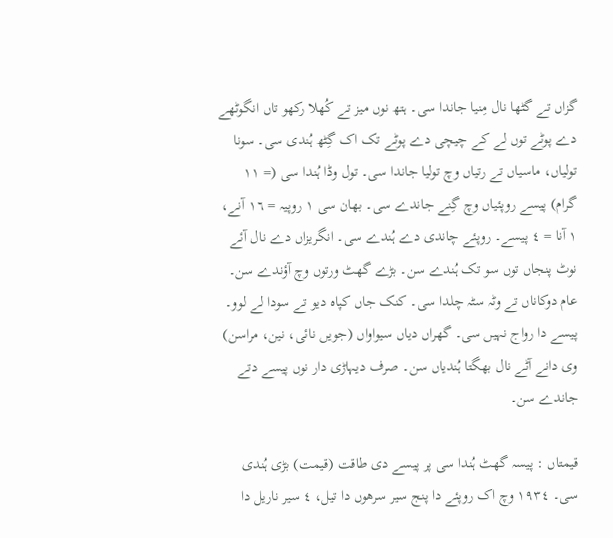گزاں تے گٹھا نال مِنیا جاندا سی۔ ہتھ نوں میز تے کُھلا رکھو تاں انگوٹھے دے پوٹے توں لے کے چیچی دے پوٹے تک اک گِٹھ ہُندی سی۔ سونا تولیاں، ماسیاں تے رتیاں وچ تولیا جاندا سی۔ تول وڈا ہُندا سی (= ١١ گرام) پیسے روپئیاں وچ گِنے جاندے سی۔ بھان سی ١ روپیہ = ١٦ آنے، ١ آنا = ٤ پیسے۔ روپئے چاندی دے ہُندے سی۔ انگریزاں دے نال آئے نوٹ پنجاں توں سو تک ہُندے سن۔ بڑے گھٹ ورتوں وچ آؤندے سن۔ عام دوکاناں تے وٹہ سٹہ چلدا سی۔ کنک جاں کپاہ دیو تے سودا لے لوو۔ پیسے دا رواج نہیں سی۔ گھراں دیاں سیواواں (جویں نائی، نین، مراسن) وی دانے آٹے نال بھگتا ہُندیاں سن۔ صرف دیہاڑی دار نوں پیسے دتے جاندے سن۔

قیمتاں : پیسہ گھٹ ہُندا سی پر پیسے دی طاقت (قیمت) بڑی ہُندی سی۔ ١٩٣٤ وچ اک روپئے دا پنج سیر سرھوں دا تیل، ٤ سیر ناریل دا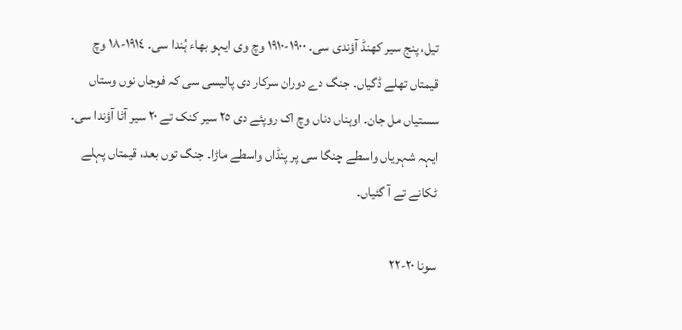تیل، پنج سیر کھنڈ آؤندی سی۔ ١٩٠٠-١٩١٠ وچ وی ایہو بھاء ہُندا سی۔ ١٩١٤-١٨ وچ قیمتاں تھلے ڈگیاں۔ جنگ دے دوران سرکار دی پالیسی سی کہ فوجاں نوں وستاں سستیاں مل جان۔ اوہناں دناں وچ اک روپئے دی ٢٥ سیر کنک تے ٢٠ سیر آٹا آؤندا سی۔ ایہہ شہریاں واسطے چنگا سی پر پنڈاں واسطے ماڑا۔ جنگ توں بعد، قیمتاں پہلے ٹکانے تے آ گئیاں۔

سونا ٢٠-٢٢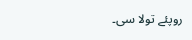روپئے تولا سی۔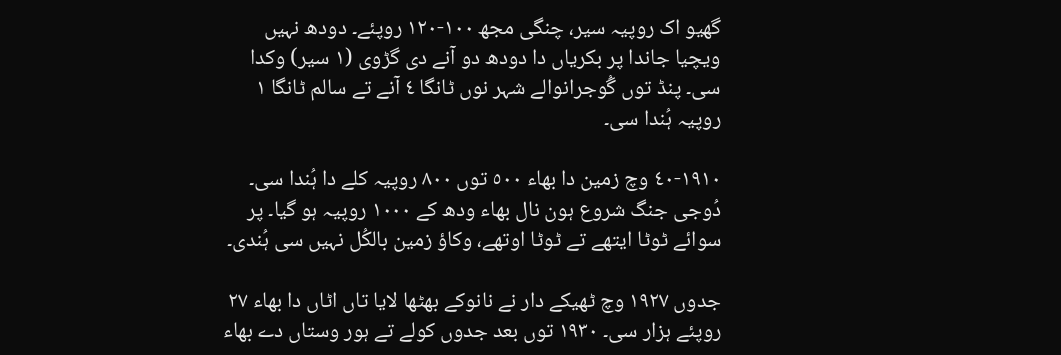گھیو اک روپیہ سیر، چنگی مجھ ١٠٠-١٢٠ روپئے۔ دودھ نہیں ویچیا جاندا پر بکریاں دا دودھ دو آنے دی گڑوی (١ سیر) وکدا سی۔ پنڈ توں گُوجرانوالے شہر نوں ٹانگا ٤ آنے تے سالم ٹانگا ١ روپیہ ہُندا سی۔

١٩١٠-٤٠ وچ زمین دا بھاء ٥٠٠ توں ٨٠٠ روپیہ کلے دا ہُندا سی۔ دُوجی جنگ شروع ہون نال بھاء ودھ کے ١٠٠٠ روپیہ ہو گیا۔ پر سوائے ٹوٹا ایتھے تے ٹوٹا اوتھے، وکاؤ زمین بالکُل نہیں سی ہُندی۔

جدوں ١٩٢٧ وچ ٹھیکے دار نے نانوکے بھٹھا لایا تاں اٹاں دا بھاء ٢٧ روپئے ہزار سی۔ ١٩٣٠ توں بعد جدوں کولے تے ہور وستاں دے بھاء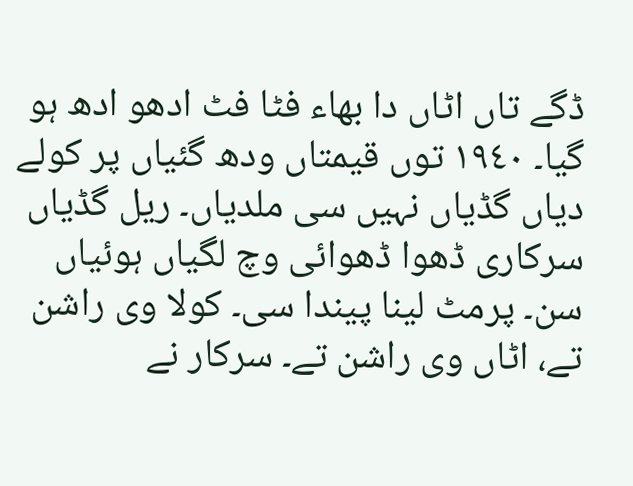ڈگے تاں اٹاں دا بھاء فٹا فٹ ادھو ادھ ہو گیا۔ ١٩٤٠ توں قیمتاں ودھ گئیاں پر کولے دیاں گڈیاں نہیں سی ملدیاں۔ ریل گڈیاں سرکاری ڈھوا ڈھوائی وچ لگیاں ہوئیاں سن۔ پرمٹ لینا پیندا سی۔ کولا وی راشن تے، اٹاں وی راشن تے۔ سرکار نے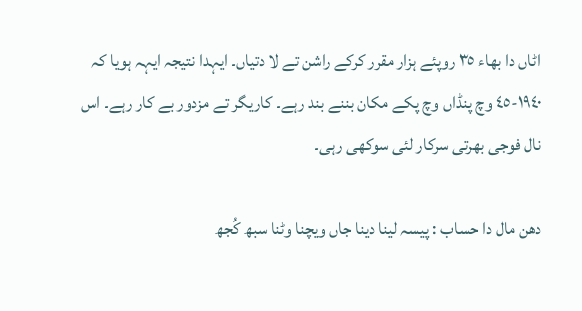اٹاں دا بھاء ٣٥ روپئے ہزار مقرر کرکے راشن تے لا دتیاں۔ ایہدا نتیجہ ایہہ ہویا کہ ١٩٤٠-٤٥ وچ پنڈاں وچ پکے مکان بننے بند رہے۔ کاریگر تے مزدور بے کار رہے۔ اس نال فوجی بھرتی سرکار لئی سوکھی رہی۔

دھن مال دا حساب : پیسہ لینا دینا جاں ویچنا وٹنا سبھ کُجھ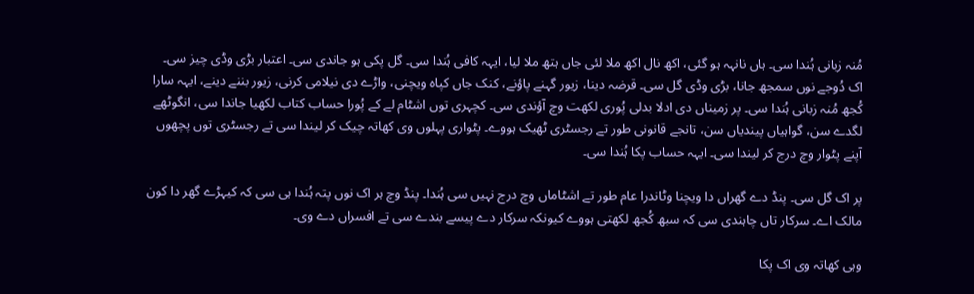مُنہ زبانی ہُندا سی۔ ہاں نانہہ ہو گئی، اکھ نال اکھ ملا لئی جاں ہتھ ملا لیا، ایہہ کافی ہُندا سی۔ گل پکی ہو جاندی سی۔ اعتبار بڑی وڈی چیز سی۔ اک دُوجے نوں سمجھ جانا، بڑی وڈی گل سی۔ قرضہ دینا، زیور گہنے پاؤنے، کنک جاں کپاہ ویچنی، واڑے دی نیلامی کرنی، زیور بننے دینے، ایہہ سارا کُجھ مُنہ زبانی ہُندا سی۔ پر زمیناں دی ادلا بدلی پُوری لکھت وچ آؤندی سی۔ کچہری توں اشٹام لے کے پُورا حساب کتاب لکھیا جاندا سی، انگوٹھے لگدے سن، گواہیاں پیندیاں سن، تانجے قانونی طور تے رجسٹری ٹھیک ہووے۔ پٹواری پہلوں وی کھاتہ چیک کر لیندا سی تے رجسٹری توں پچھوں آپنے پٹوار وچ درج کر لیندا سی۔ ایہہ حساب پکا ہُندا سی۔

پر اک گل سی۔ پنڈ دے گھراں دا ویچنا وٹاندرا عام طور تے اشٹاماں وچ درج نہیں سی ہُندا۔ پنڈ وچ ہر اک نوں پتہ ہُندا ہی سی کہ کیہڑے گھر دا کون مالک اے۔ سرکار تاں چاہندی سی کہ سبھ کُجھ لکھتی ہووے کیونکہ سرکار دے پیسے بندے سی تے افسراں دے وی۔

وہی کھاتہ وی اک پکا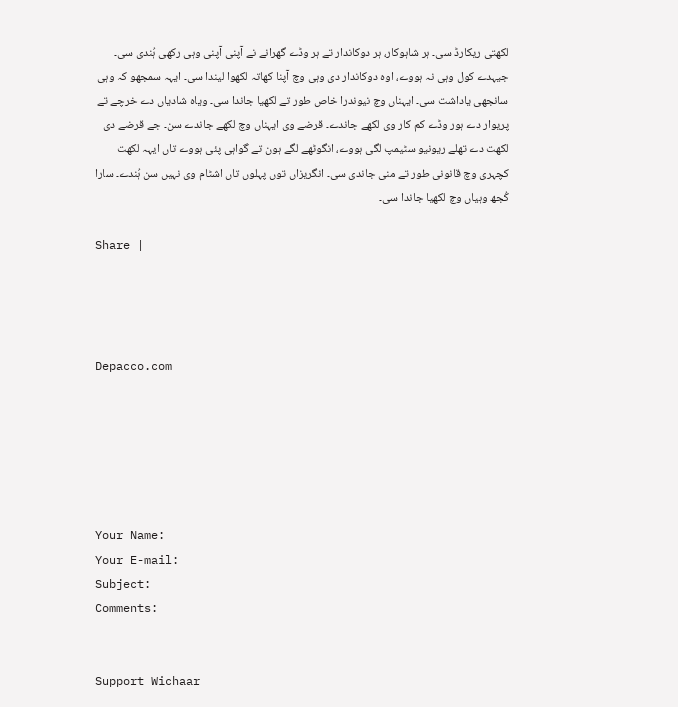لکھتی ریکارڈ سی۔ ہر شاہوکار، ہر دوکاندار تے ہر وڈے گھرانے نے آپنی آپنی وہی رکھی ہُندی سی۔ جیہدے کول وہی نہ ہووے، اوہ دوکاندار دی وہی وچ آپنا کھاتہ لکھوا لیندا سی۔ ایہہ سمجھو کہ وہی سانجھی یاداشت سی۔ ایہناں وچ نیوندرا خاص طور تے لکھیا جاندا سی۔ ویاہ شادیاں دے خرچے تے پریوار دے ہور وڈے کم کار وی لکھے جاندے۔ قرضے وی ایہناں وچ لکھے جاندے سن۔ جے قرضے دی لکھت دے تھلے ریونیو سٹیمپ لگی ہووے، انگوٹھے لگے ہون تے گواہی پئی ہووے تاں ایہہ لکھت کچہری وچ قانونی طور تے منی جاندی سی۔ انگریزاں توں پہلوں تاں اشٹام وی نہیں سن ہُندے۔ سارا کُجھ وہیاں وچ لکھیا جاندا سی۔

Share |




Depacco.com






Your Name:
Your E-mail:
Subject:
Comments:


Support Wichaar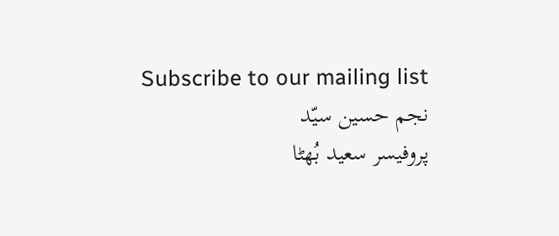Subscribe to our mailing list
نجم حسین سیّد
پروفیسر سعید بُھٹا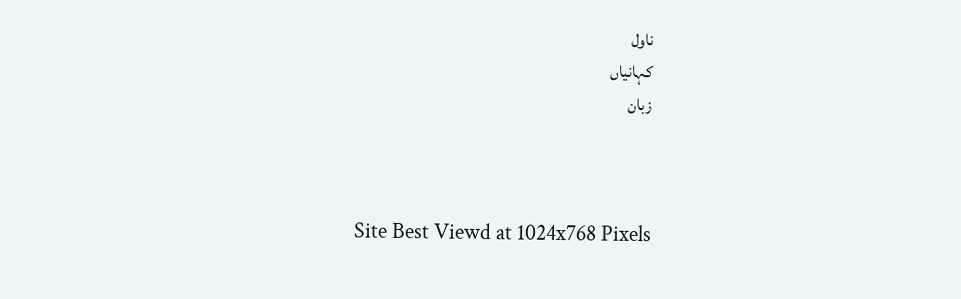ناول
کہانیاں
زبان



Site Best Viewd at 1024x768 Pixels